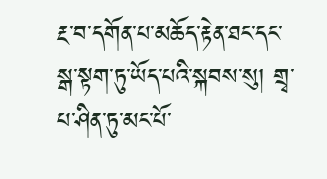རྔ་བ་དགོན་པ་མཆོད་རྟེན་ཐང་དང་སྒ་སྟག་ཏུ་ཡོད་པའི་སྐབས་སུ། གྲྭ་པ་ཤིན་ཏུ་མང་པོ་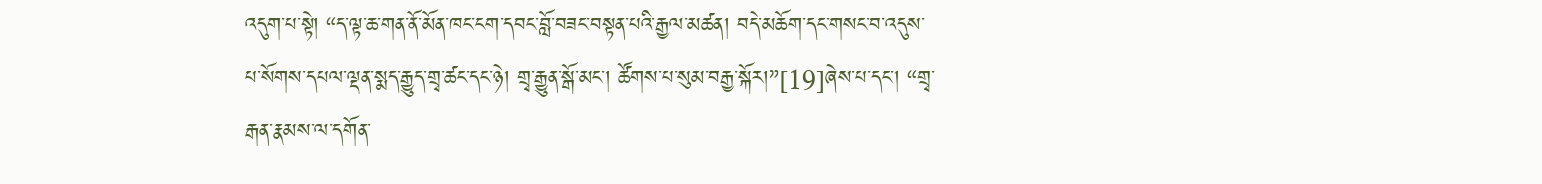འདུག་པ་སྟེ། “ད་ལྟ་ཆ་གན་ནོ་མོན་ཁང་ངག་དབང་བློ་བཟང་བསྟན་པའི་རྒྱལ་མཚན། བདེ་མཆོག་དང་གསང་བ་འདུས་པ་སོགས་དཔལ་ལྡན་སྨད་རྒྱུད་གྲྭ་ཚང་དང་ཉེ། གྲྭ་རྒྱུན་སྒོ་མང་། ཚོགས་པ་སུམ་བརྒྱ་སྐོར།”[19]ཞེས་པ་དང་། “གྲྭ་རྒན་རྣམས་ལ་དགོན་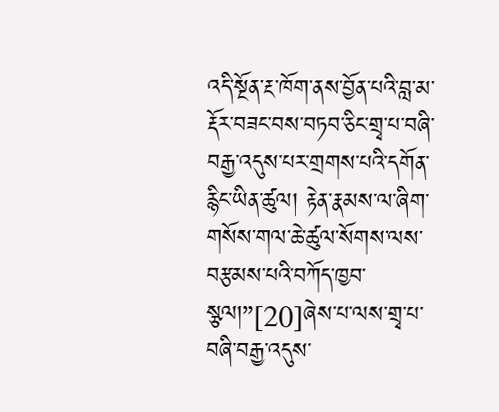འདི་སྔོན་རྔ་ཁོག་ནས་བྱོན་པའི་བླ་མ་རྡོར་བཟང་བས་བཏབ་ཅིང་གྲྭ་པ་བཞི་བརྒྱ་འདུས་པར་གྲགས་པའི་དགོན་རྙིང་ཡིན་ཚུལ། རྟེན་རྣམས་ལ་ཞིག་གསོས་གལ་ཆེ་ཚུལ་སོགས་ལས་བརྩམས་པའི་བཀོད་ཁྱབ་སྩལ།”[20]ཞེས་པ་ལས་གྲྭ་པ་བཞི་བརྒྱ་འདུས་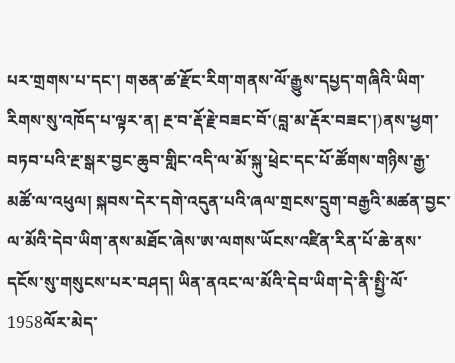པར་གྲགས་པ་དང་། གཅན་ཚ་རྫོང་རིག་གནས་ལོ་རྒྱུས་དཔྱད་གཞིའི་ཡིག་རིགས་སུ་འཁོད་པ་ལྟར་ན། རྔ་བ་རྡོ་རྗེ་བཟང་བོ་(བླ་མ་རྡོར་བཟང་།)ནས་ཕྱག་བཏབ་པའི་རྔ་སྒར་བྱང་ཆུབ་གླིང་འདི་ལ་མོ་སྐུ་ཕྲེང་དང་པོ་ཚོགས་གཉིས་རྒྱ་མཚོ་ལ་འཕུལ། སྐབས་དེར་དགེ་འདུན་པའི་ཞལ་གྲངས་དྲུག་བརྒྱའི་མཚན་བྱང་ལ་མོའི་དེབ་ཡིག་ནས་མཐོང་ཞེས་ཨ་ལགས་ཡོངས་འཛིན་རིན་པོ་ཆེ་ནས་དངོས་སུ་གསུངས་པར་བཤད། ཡིན་ནའང་ལ་མོའི་དེབ་ཡིག་དེ་ནི་སྤྱི་ལོ་1958ལོར་མེད་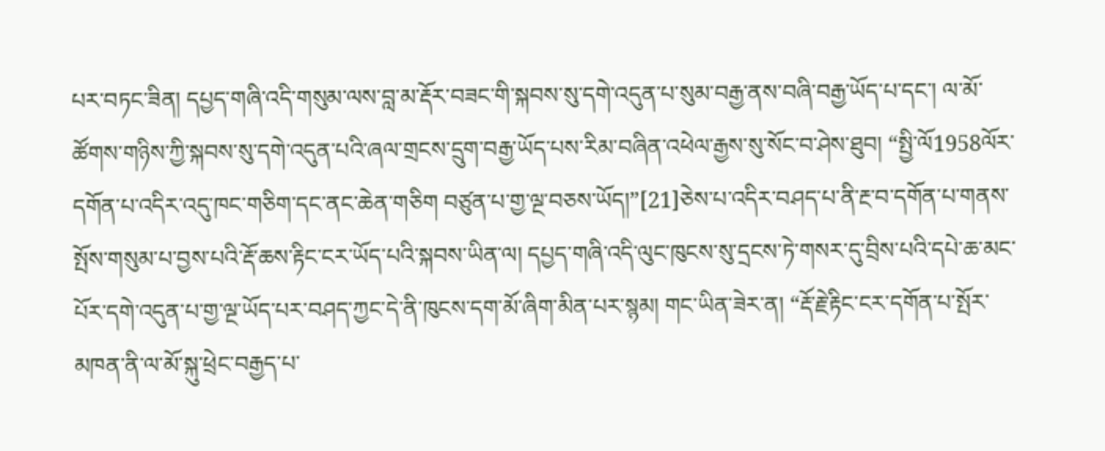པར་བཏང་ཟིན། དཔྱད་གཞི་འདི་གསུམ་ལས་བླ་མ་རྡོར་བཟང་གི་སྐབས་སུ་དགེ་འདུན་པ་སུམ་བརྒྱ་ནས་བཞི་བརྒྱ་ཡོད་པ་དང་། ལ་མོ་ཚོགས་གཉིས་ཀྱི་སྐབས་སུ་དགེ་འདུན་པའི་ཞལ་གྲངས་དྲུག་བརྒྱ་ཡོད་པས་རིམ་བཞིན་འཕེལ་རྒྱས་སུ་སོང་བ་ཤེས་ཐུབ། “སྤྱི་ལོ1958ལོར་དགོན་པ་འདིར་འདུ་ཁང་གཅིག་དང་ནང་ཆེན་གཅིག བཙུན་པ་གྱ་ལྔ་བཅས་ཡོད།”[21]ཅེས་པ་འདིར་བཤད་པ་ནི་རྔ་བ་དགོན་པ་གནས་སྤོས་གསུམ་པ་བྱས་པའི་རྡོ་ཆས་རྟིང་ངར་ཡོད་པའི་སྐབས་ཡིན་ལ། དཔྱད་གཞི་འདི་ལུང་ཁུངས་སུ་དྲངས་ཏེ་གསར་དུ་བྲིས་པའི་དཔེ་ཆ་མང་པོར་དགེ་འདུན་པ་གྱ་ལྔ་ཡོད་པར་བཤད་ཀྱང་དེ་ནི་ཁུངས་དག་མོ་ཞིག་མིན་པར་སྙམ། གང་ཡིན་ཟེར་ན། “རྡོ་རྗེ་རྟིང་ངར་དགོན་པ་སྤོར་མཁན་ནི་ལ་མོ་སྐུ་ཕྲེང་བརྒྱད་པ་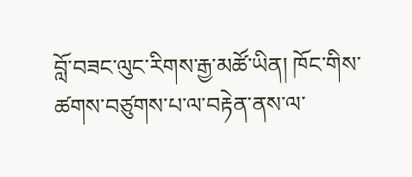བློ་བཟང་ལུང་རིགས་རྒྱ་མཚོ་ཡིན། ཁོང་གིས་ཚགས་བཙུགས་པ་ལ་བརྟེན་ནས་ལ་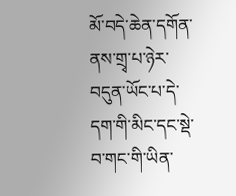མོ་བདེ་ཆེན་དགོན་ནས་གྲྭ་པ་ཉེར་བདུན་ཡོང་པ་དེ་དག་གི་མིང་དང་སྡེ་བ་གང་གི་ཡིན་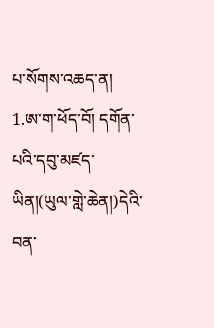པ་སོགས་འཆད་ན། 1.ཨ་ག་ཕོད་བོ། དགོན་པའི་དབུ་མཛད་ཡིན།(ཡུལ་གླེ་ཆེན།)དེའི་བན་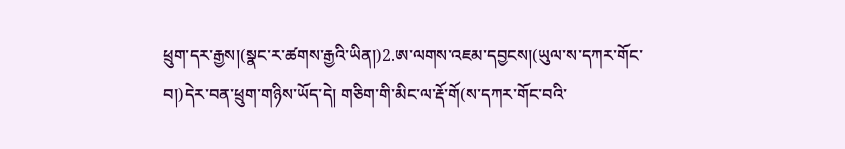ཕྲུག་དར་རྒྱས།(སྣང་ར་ཚགས་རྒྱའི་ཡིན།)2.ཨ་ལགས་འཇམ་དབྱངས།(ཡུལ་ས་དཀར་གོང་བ།)དེར་བན་ཕྲུག་གཉིས་ཡོད་དེ། གཅིག་གི་མིང་ལ་རྡོ་གོ(ས་དཀར་གོང་བའི་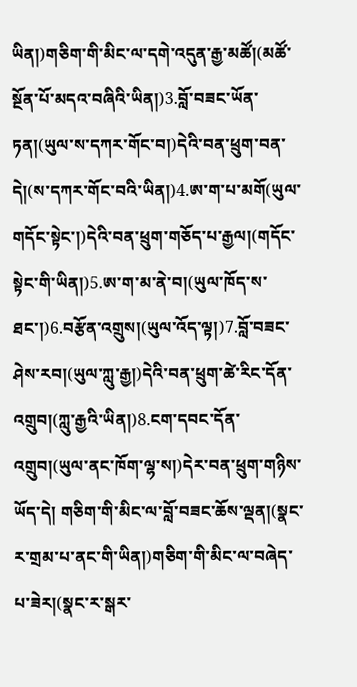ཡིན།)གཅིག་གི་མིང་ལ་དགེ་འདུན་རྒྱ་མཚོ།(མཚོ་སྔོན་པོ་མདའ་བཞིའི་ཡིན།)3.བློ་བཟང་ཡོན་ཏན།(ཡུལ་ས་དཀར་གོང་བ།)དེའི་བན་ཕྲུག་བན་དེ།(ས་དཀར་གོང་བའི་ཡིན།)4.ཨ་ག་པ་མགོ(ཡུལ་གདོང་སྟེང་།)དེའི་བན་ཕྲུག་གཅོད་པ་རྒྱལ།(གདོང་སྟེང་གི་ཡིན།)5.ཨ་ག་མ་ནེ་བ།(ཡུལ་ཁོད་ས་ཐང་།)6.བརྩོན་འགྲུས།(ཡུལ་འོད་ལྟ།)7.བློ་བཟང་ཤེས་རབ།(ཡུལ་ཀླུ་རྒྱ།)དེའི་བན་ཕྲུག་ཚེ་རིང་དོན་འགྲུབ།(ཀླུ་རྒྱའི་ཡིན།)8.ངག་དབང་དོན་འགྲུབ།(ཡུལ་ནང་ཁོག་ལྷ་ས།)དེར་བན་ཕྲུག་གཉིས་ཡོད་དེ། གཅིག་གི་མིང་ལ་བློ་བཟང་ཆོས་ལྡན།(སྣང་ར་གྲམ་པ་ནང་གི་ཡིན།)གཅིག་གི་མིང་ལ་བཞེད་པ་ཟེར།(སྣང་ར་སྒར་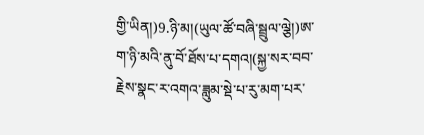གྱི་ཡིན།)9.ཉི་མ།(ཡུལ་ཚོ་བཞི་སྦྲུལ་ལྕེ།)ཨ་ག་ཉི་མའི་ནུ་བོ་ཐོས་པ་དགའ།(སྐྱ་སར་བབ་རྗེས་སྣང་ར་འགའ་ཟླུམ་སྡེ་པ་རུ་མག་པར་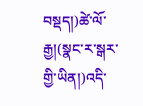བསྡད།)ཚེ་ལོ་རྒྱ།(སྣང་ར་སྒར་གྱི་ཡིན།)འདི་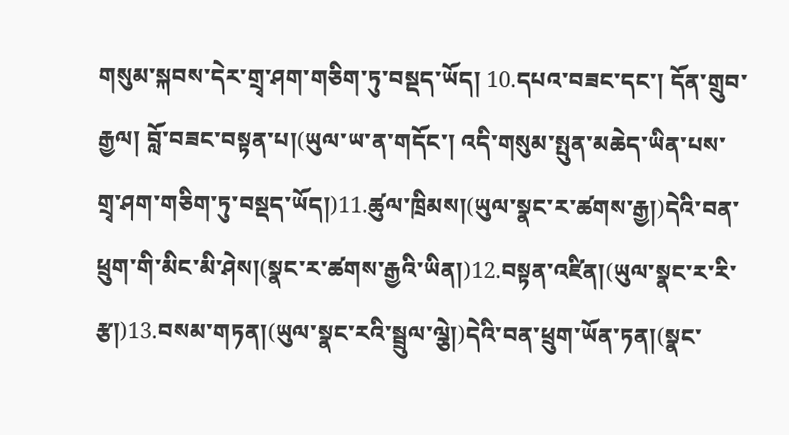གསུམ་སྐབས་དེར་གྲྭ་ཤག་གཅིག་ཏུ་བསྡད་ཡོད། 10.དཔའ་བཟང་དང་། དོན་གྲུབ་རྒྱལ། བློ་བཟང་བསྟན་པ།(ཡུལ་ཡ་ན་གདོང་། འདི་གསུམ་སྤུན་མཆེད་ཡིན་པས་གྲྭ་ཤག་གཅིག་ཏུ་བསྡད་ཡོད།)11.ཚུལ་ཁྲིམས།(ཡུལ་སྣང་ར་ཚགས་རྒྱ།)དེའི་བན་ཕྲུག་གི་མིང་མི་ཤེས།(སྣང་ར་ཚགས་རྒྱའི་ཡིན།)12.བསྟན་འཛིན།(ཡུལ་སྣང་ར་རི་རྩ།)13.བསམ་གཏན།(ཡུལ་སྣང་རའི་སྦྲུལ་ལྕེ།)དེའི་བན་ཕྲུག་ཡོན་ཏན།(སྣང་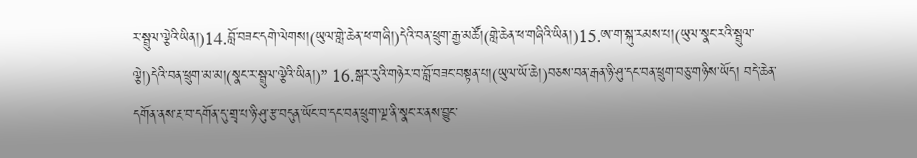ར་སྦྲུལ་ལྕེའི་ཡིན།)14.བློ་བཟང་དགེ་ལེགས།(ཡུལ་གླེ་ཆེན་ཕ་གཞི།)དེའི་བན་ཕྲུག་རྒྱ་མཚོ།(གླེ་ཆེན་ཕ་གཞིའི་ཡིན།)15.ཨ་ག་སྐུ་རམས་པ།(ཡུལ་སྣང་རའི་སྦྲུལ་ལྕེ།)དེའི་བན་ཕྲུག་མ་མ།(སྣང་ར་སྦྲུལ་ལྕེའི་ཡིན།)” 16.སྒར་རུའི་གཉེར་བ་བློ་བཟང་བསྟན་པ།(ཡུལ་ཡོ་ཆེ།)བཅས་བན་རྒན་ཉི་ཤུ་དང་བན་ཕྲུག་བཅུ་གཉིས་ཡོད། བདེ་ཆེན་དགོན་ནས་རྔ་བ་དགོན་དུ་གྲྭ་པ་ཉི་ཤུ་རྩ་བདུན་ཡོང་བ་དང་བན་ཕྲུག་ལྔ་ནི་སྣང་ར་ནས་བྱུང་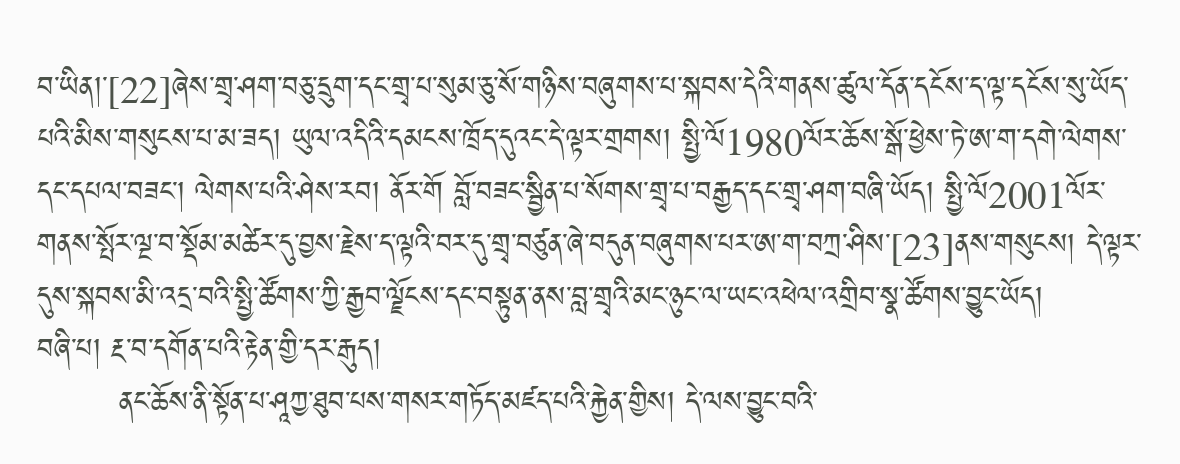བ་ཡིན།་[22]ཞེས་གྲྭ་ཤག་བཅུ་དྲུག་དང་གྲྭ་པ་སུམ་ཅུ་སོ་གཉིས་བཞུགས་པ་སྐབས་དེའི་གནས་ཚུལ་དོན་དངོས་ད་ལྟ་དངོས་སུ་ཡོད་པའི་མིས་གསུངས་པ་མ་ཟད། ཡུལ་འདིའི་དམངས་ཁྲོད་དུའང་དེ་ལྟར་གྲགས། སྤྱི་ལོ1980ལོར་ཆོས་སྒོ་ཕྱེས་ཏེ་ཨ་ག་དགེ་ལེགས་དང་དཔལ་བཟང་། ལེགས་པའི་ཤེས་རབ། ནོར་གོ བློ་བཟང་སྦྱིན་པ་སོགས་གྲྭ་པ་བརྒྱད་དང་གྲྭ་ཤག་བཞི་ཡོད། སྤྱི་ལོ2001ལོར་གནས་སྤོར་ལྔ་བ་སྡོམ་མཚེར་དུ་བྱས་རྗེས་ད་ལྟའི་བར་དུ་གྲྭ་བཙུན་ཞེ་བདུན་བཞུགས་པར་ཨ་ག་བཀྲ་ཤིས་[23]ནས་གསུངས། དེ་ལྟར་དུས་སྐབས་མི་འདྲ་བའི་སྤྱི་ཚོགས་ཀྱི་རྒྱབ་ལྗོངས་དང་བསྟུན་ནས་བླ་གྲྭའི་མང་ཉུང་ལ་ཡང་འཕེལ་འགྲིབ་སྣ་ཚོགས་བྱུང་ཡོད།
བཞི་པ། རྔ་བ་དགོན་པའི་རྟེན་གྱི་དར་རྒུད།
        ནང་ཆོས་ནི་སྟོན་པ་ཤཱཀྱ་ཐུབ་པས་གསར་གཏོད་མཛད་པའི་རྐྱེན་གྱིས། དེ་ལས་བྱུང་བའི་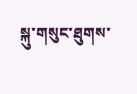སྐུ་གསུང་ཐུགས་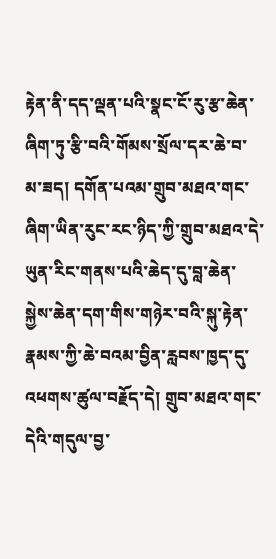རྟེན་ནི་དད་ལྡན་པའི་སྣང་ངོ་རུ་རྩ་ཆེན་ཞིག་ཏུ་རྩི་བའི་གོམས་སྲོལ་དར་ཆེ་བ་མ་ཟད། དགོན་པའམ་གྲུབ་མཐའ་གང་ཞིག་ཡིན་རུང་རང་ཉིད་ཀྱི་གྲུབ་མཐའ་དེ་ཡུན་རིང་གནས་པའི་ཆེད་དུ་བླ་ཆེན་སྐྱེས་ཆེན་དག་གིས་གཉེར་བའི་སྐུ་རྟེན་རྣམས་ཀྱི་ཆེ་བའམ་བྱིན་རླབས་ཁྱད་དུ་འཕགས་ཚུལ་བརྗོད་དེ། གྲུབ་མཐའ་གང་དེའི་གདུལ་བྱ་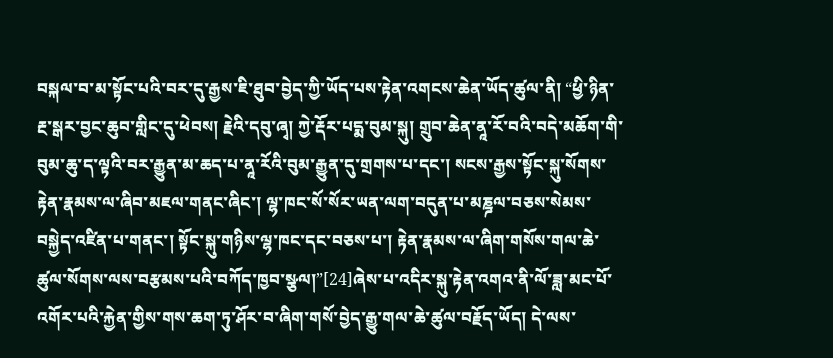བསྐལ་བ་མ་སྟོང་པའི་བར་དུ་རྒྱས་ཇི་ཐུབ་བྱེད་ཀྱི་ཡོད་པས་རྟེན་འགངས་ཆེན་ཡོད་ཚུལ་ནི། “ཕྱི་ཉིན་རྔ་སྒར་བྱང་ཆུབ་གླིང་དུ་ཕེབས། རྗེའི་དབུ་ཞྭ། ཀྱེ་རྡོར་པདྨ་བུམ་སྐུ། གྲུབ་ཆེན་ནཱ་རོ་བའི་བདེ་མཆོག་གི་བུམ་ཆུ་ད་ལྟའི་བར་རྒྱུན་མ་ཆད་པ་ནཱ་རོའི་བུམ་རྒྱུན་དུ་གྲགས་པ་དང་། སངས་རྒྱས་སྟོང་སྐུ་སོགས་རྟེན་རྣམས་ལ་ཞིབ་མཇལ་གནང་ཞིང་། ལྷ་ཁང་སོ་སོར་ཡན་ལག་བདུན་པ་མཎྜལ་བཅས་སེམས་བསྐྱེད་འཛིན་པ་གནང་། སྟོང་སྐུ་གཉིས་ལྷ་ཁང་དང་བཅས་པ་། རྟེན་རྣམས་ལ་ཞིག་གསོས་གལ་ཆེ་ཚུལ་སོགས་ལས་བརྩམས་པའི་བཀོད་ཁྱབ་སྩལ།”[24]ཞེས་པ་འདིར་སྐུ་རྟེན་འགའ་ནི་ལོ་ཟླ་མང་པོ་འགོར་པའི་རྐྱེན་གྱིས་གས་ཆག་ཏུ་ཤོར་བ་ཞིག་གསོ་བྱེད་རྒྱུ་གལ་ཆེ་ཚུལ་བརྗོད་ཡོད། དེ་ལས་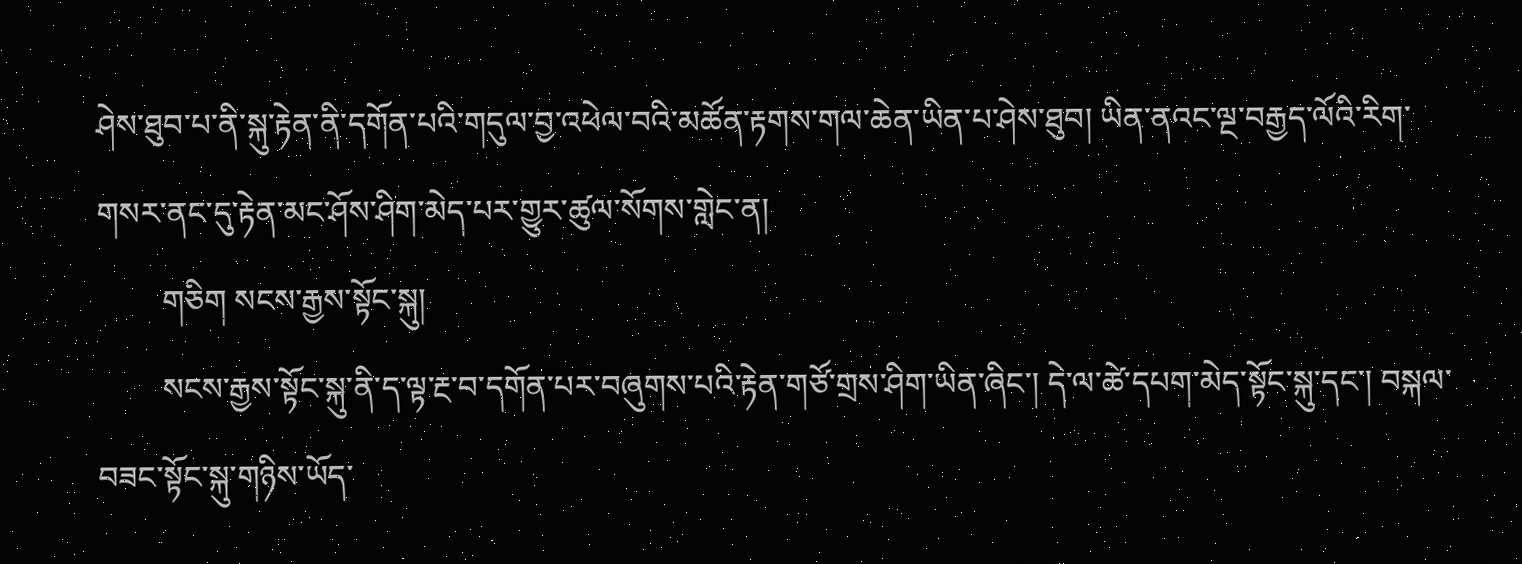ཤེས་ཐུབ་པ་ནི་སྐུ་རྟེན་ནི་དགོན་པའི་གདུལ་བྱ་འཕེལ་བའི་མཚོན་རྟགས་གལ་ཆེན་ཡིན་པ་ཤེས་ཐུབ། ཡིན་ནའང་ལྔ་བརྒྱད་ལོའི་རིག་གསར་ནང་དུ་རྟེན་མང་ཤོས་ཤིག་མེད་པར་གྱུར་ཚུལ་སོགས་གླེང་ན།
        གཅིག སངས་རྒྱས་སྟོང་སྐུ།
        སངས་རྒྱས་སྟོང་སྐུ་ནི་ད་ལྟ་རྔ་བ་དགོན་པར་བཞུགས་པའི་རྟེན་གཙོ་གྲས་ཤིག་ཡིན་ཞིང་། དེ་ལ་ཚེ་དཔག་མེད་སྟོང་སྐུ་དང་། བསྐལ་བཟང་སྟོང་སྐུ་གཉིས་ཡོད་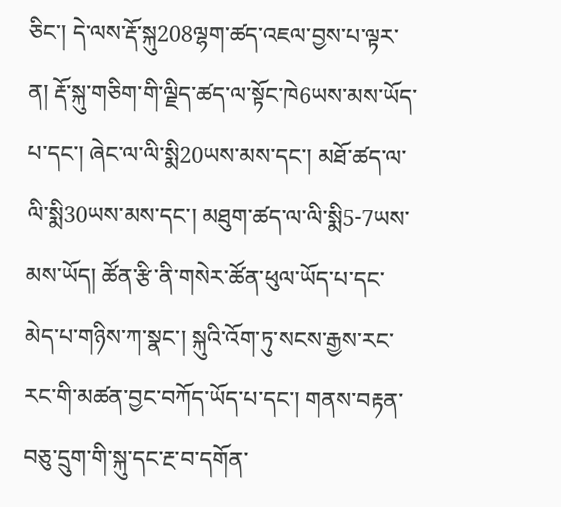ཅིང་། དེ་ལས་རྡོ་སྐུ208ལྷག་ཚད་འཇལ་བྱས་པ་ལྟར་ན། རྡོ་སྐུ་གཅིག་གི་ལྗིད་ཚད་ལ་སྟོང་ཁེ6ཡས་མས་ཡོད་པ་དང་། ཞེང་ལ་ལི་སྨི20ཡས་མས་དང་། མཐོ་ཚད་ལ་ལི་སྨི30ཡས་མས་དང་། མཐུག་ཚད་ལ་ལི་སྨི5-7ཡས་མས་ཡོད། ཚོན་རྩི་ནི་གསེར་ཚོན་ཕུལ་ཡོད་པ་དང་མེད་པ་གཉིས་ཀ་སྣང་། སྐུའི་འོག་ཏུ་སངས་རྒྱས་རང་རང་གི་མཚན་བྱང་བཀོད་ཡོད་པ་དང་། གནས་བརྟན་བཅུ་དྲུག་གི་སྐུ་དང་རྔ་བ་དགོན་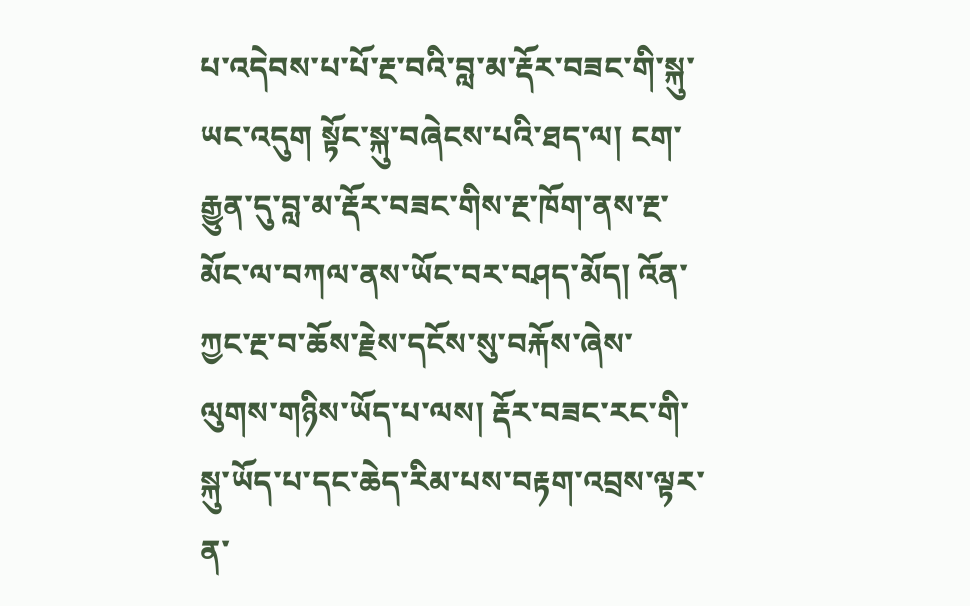པ་འདེབས་པ་པོ་རྔ་བའི་བླ་མ་རྡོར་བཟང་གི་སྐུ་ཡང་འདུག སྟོང་སྐུ་བཞེངས་པའི་ཐད་ལ། ངག་རྒྱུན་དུ་བླ་མ་རྡོར་བཟང་གིས་རྔ་ཁོག་ནས་རྔ་མོང་ལ་བཀལ་ནས་ཡོང་བར་བཤད་མོད། འོན་ཀྱང་རྔ་བ་ཆོས་རྗེས་དངོས་སུ་བརྐོས་ཞེས་ལུགས་གཉིས་ཡོད་པ་ལས། རྡོར་བཟང་རང་གི་སྐུ་ཡོད་པ་དང་ཆེད་རིམ་པས་བརྟག་འབྲས་ལྟར་ན་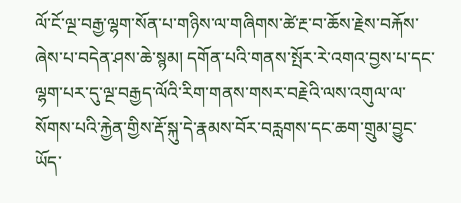ལོ་ངོ་ལྔ་བརྒྱ་ལྷག་སོན་པ་གཉིས་ལ་གཞིགས་ཚེ་རྔ་བ་ཆོས་རྗེས་བརྐོས་ཞེས་པ་བདེན་ཤས་ཆེ་སྙམ། དགོན་པའི་གནས་སྤོར་རེ་འགའ་བྱས་པ་དང་ལྷག་པར་དུ་ལྔ་བརྒྱད་ལོའི་རིག་གནས་གསར་བརྗེའི་ལས་འགུལ་ལ་སོགས་པའི་རྐྱེན་གྱིས་རྡོ་སྐུ་དེ་རྣམས་བོར་བརླགས་དང་ཆག་གྲུམ་བྱུང་ཡོད་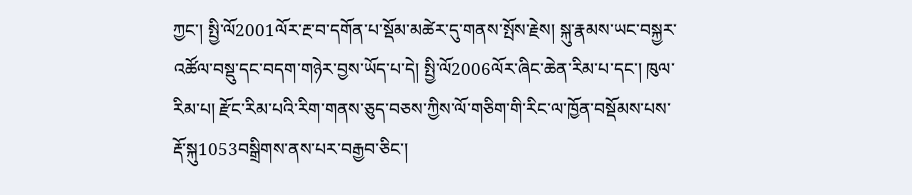ཀྱང་། སྤྱི་ལོ2001ལོར་རྔ་བ་དགོན་པ་སྡོམ་མཚེར་དུ་གནས་སྤོས་རྗེས། སྐུ་རྣམས་ཡང་བསྐྱར་འཚོལ་བསྡུ་དང་བདག་གཉེར་བྱས་ཡོད་པ་དེ། སྤྱི་ལོ2006ལོར་ཞིང་ཆེན་རིམ་པ་དང་། ཁུལ་རིམ་པ། རྫོང་རིམ་པའི་རིག་གནས་ཅུད་བཅས་ཀྱིས་ལོ་གཅིག་གི་རིང་ལ་ཁྱོན་བསྡོམས་པས་རྡོ་སྐུ1053བསྒྲིགས་ནས་པར་བརྒྱབ་ཅིང་།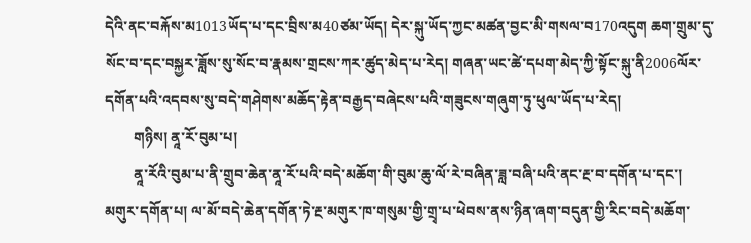དེའི་ནང་བརྐོས་མ1013ཡོད་པ་དང་བྲིས་མ40ཙམ་ཡོད། དེར་སྐུ་ཡོད་ཀྱང་མཚན་བྱང་མི་གསལ་བ170འདུག ཆག་གྲུམ་དུ་སོང་བ་དང་བསྐྱར་ཟློས་སུ་སོང་བ་རྣམས་གྲངས་ཀར་ཚུད་མེད་པ་རེད། གཞན་ཡང་ཚེ་དཔག་མེད་ཀྱི་སྟོང་སྐུ་ནི2006ལོར་དགོན་པའི་འདབས་སུ་བདེ་གཤེགས་མཆོད་རྟེན་བརྒྱད་བཞེངས་པའི་གཟུངས་གཞུག་ཏུ་ཕུལ་ཡོད་པ་རེད།
        གཉིས། ནཱ་རོ་བུམ་པ།
        ནཱ་རོའི་བུམ་པ་ནི་གྲུབ་ཆེན་ནཱ་རོ་པའི་བདེ་མཆོག་གི་བུམ་ཆུ་ལོ་རེ་བཞིན་ཟླ་བཞི་པའི་ནང་རྔ་བ་དགོན་པ་དང་། མགུར་དགོན་པ། ལ་མོ་བདེ་ཆེན་དགོན་ཏེ་རྔ་མགུར་ཁ་གསུམ་གྱི་གྲྭ་པ་ཕེབས་ནས་ཉིན་ཞག་བདུན་གྱི་རིང་བདེ་མཆོག་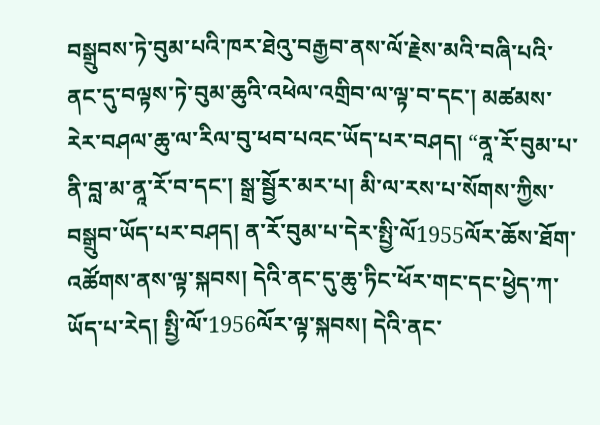བསྒྲུབས་ཏེ་བུམ་པའི་ཁར་ཐེའུ་བརྒྱབ་ནས་ལོ་རྗེས་མའི་བཞི་པའི་ནང་དུ་བལྟས་ཏེ་བུམ་ཆུའི་འཕེལ་འགྲིབ་ལ་ལྟ་བ་དང་། མཚམས་རེར་བཤལ་ཆུ་ལ་རིལ་བུ་ཕབ་པའང་ཡོད་པར་བཤད། “ནཱ་རོ་བུམ་པ་ནི་བླ་མ་ནཱ་རོ་བ་དང་། སྒྲ་སྦྱོར་མར་པ། མི་ལ་རས་པ་སོགས་ཀྱིས་བསྒྲུབ་ཡོད་པར་བཤད། ན་རོ་བུམ་པ་དེར་སྤྱི་ལོ1955ལོར་ཆོས་ཐོག་འཚོགས་ནས་ལྟ་སྐབས། དེའི་ནང་དུ་ཆུ་ཏིང་ཕོར་གང་དང་ཕྱེད་ཀ་ཡོད་པ་རེད། སྤྱི་ལོ་1956ལོར་ལྟ་སྐབས། དེའི་ནང་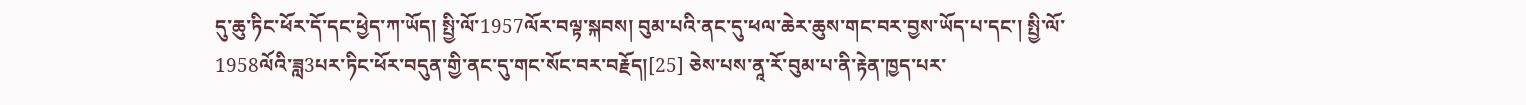དུ་ཆུ་ཏིང་ཕོར་དོ་དང་ཕྱེད་ཀ་ཡོད། སྤྱི་ལོ་1957ལོར་བལྟ་སྐབས། བུམ་པའི་ནང་དུ་ཕལ་ཆེར་ཆུས་གང་བར་བྱས་ཡོད་པ་དང་། སྤྱི་ལོ་1958ལོའི་ཟླ3པར་ཏིང་ཕོར་བདུན་གྱི་ནང་དུ་གང་སོང་བར་བརྗོད།[25] ཅེས་པས་ནཱ་རོ་བུམ་པ་ནི་རྟེན་ཁྱད་པར་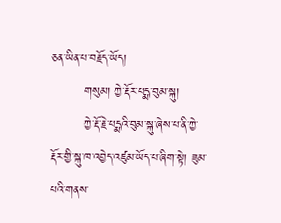ཅན་ཡིན་པ་བརྗོད་ཡོད།
        གསུམ། ཀྱེ་རྡོར་པདྨ་བུམ་སྐུ།
        ཀྱེ་རྡོ་རྗེ་པདྨའི་བུམ་སྐུ་ཞེས་པ་ནི་ཀྱེ་རྡོར་གྱི་སྐུ་ཁ་འབྱེད་འཛུམ་ཡོད་པ་ཞིག་སྟེ། ཟུམ་པའི་གནས་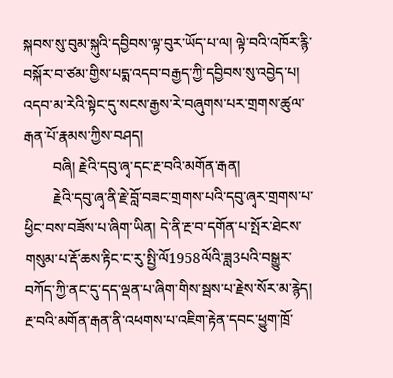སྐབས་སུ་བུམ་སྐུའི་དབྱིབས་ལྟ་བུར་ཡོད་པ་ལ། ལྟེ་བའི་འཁོར་རྙི་བསྐོར་བ་ཙམ་གྱིས་པདྨ་འདབ་བརྒྱད་ཀྱི་དབྱིབས་སུ་འབྱེད་པ། འདབ་མ་རེའི་སྟེང་དུ་སངས་རྒྱས་རེ་བཞུགས་པར་གྲགས་ཚུལ་རྒན་པོ་རྣམས་ཀྱིས་བཤད།
        བཞི། རྗེའི་དབུ་ཞྭ་དང་རྔ་བའི་མགོན་རྒན།
        རྗེའི་དབུ་ཞྭ་ནི་རྗེ་བློ་བཟང་གྲགས་པའི་དབུ་ཞྭར་གྲགས་པ་ཕྱིང་བས་བཟོས་པ་ཞིག་ཡིན། དེ་ནི་རྔ་བ་དགོན་པ་སྤོར་ཐེངས་གསུམ་པ་རྡོ་ཆས་རྟིང་ང་རུ་སྤྱི་ལོ1958ལོའི་ཟླ3པའི་བསྒྱུར་བཀོད་ཀྱི་ནང་དུ་དད་ལྡན་པ་ཞིག་གིས་སྦས་པ་རྗེས་སོར་མ་རྙེད། རྔ་བའི་མགོན་རྒན་ནི་འཕགས་པ་འཇིག་རྟེན་དབང་ཕྱུག་ཁྲོ་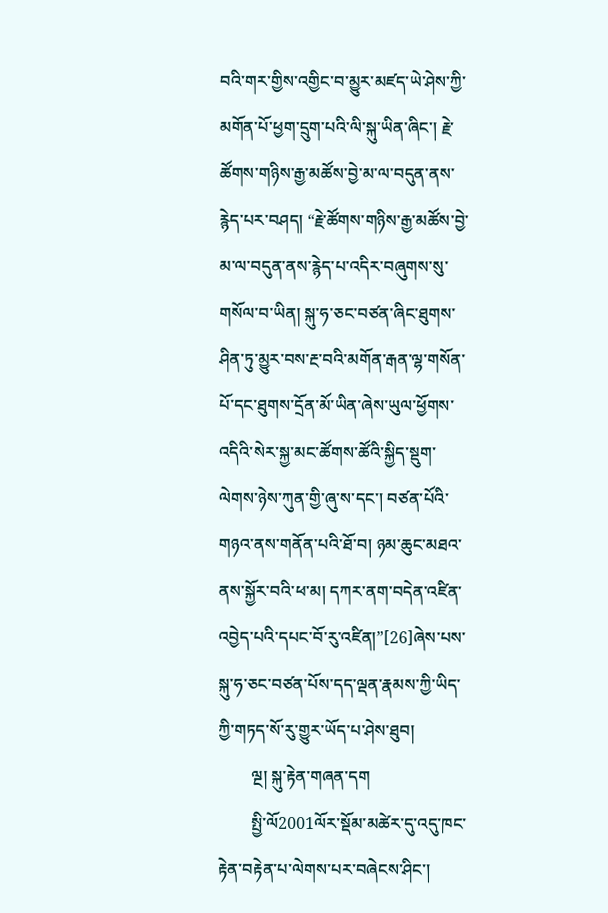བའི་གར་གྱིས་འགྱིང་བ་མྱུར་མཛད་ཡེ་ཤེས་ཀྱི་མགོན་པོ་ཕྱག་དྲུག་པའི་ལི་སྐུ་ཡིན་ཞིང་། རྗེ་ཚོགས་གཉིས་རྒྱ་མཚོས་བྱེ་མ་ལ་བདུན་ནས་རྙེད་པར་བཤད། “རྗེ་ཚོགས་གཉིས་རྒྱ་མཚོས་བྱེ་མ་ལ་བདུན་ནས་རྙེད་པ་འདིར་བཞུགས་སུ་གསོལ་བ་ཡིན། སྐུ་ཧ་ཅང་བཙན་ཞིང་ཐུགས་ཤིན་ཏུ་མྱུར་བས་རྔ་བའི་མགོན་རྒན་ལྷ་གསོན་པོ་དང་ཐུགས་དྲོན་མོ་ཡིན་ཞེས་ཡུལ་ཕྱོགས་འདིའི་སེར་སྐྱ་མང་ཚོགས་ཚོའི་སྐྱིད་སྡུག་ལེགས་ཉེས་ཀུན་གྱི་ཞུ་ས་དང་། བཙན་པོའི་གཉའ་ནས་གནོན་པའི་ཐོ་བ། ཉམ་ཆུང་མཐའ་ནས་སྐྱོར་བའི་ཕ་མ། དཀར་ནག་བདེན་འཛིན་འབྱེད་པའི་དཔང་བོ་རུ་འཛིན།”[26]ཞེས་པས་སྐུ་ཧ་ཅང་བཙན་པོས་དད་ལྡན་རྣམས་ཀྱི་ཡིད་ཀྱི་གཏད་སོ་རུ་གྱུར་ཡོད་པ་ཤེས་ཐུབ།
        ལྔ། སྐུ་རྟེན་གཞན་དག
        སྤྱི་ལོ2001ལོར་སྡོམ་མཚེར་དུ་འདུ་ཁང་རྟེན་བརྟེན་པ་ལེགས་པར་བཞེངས་ཤིང་།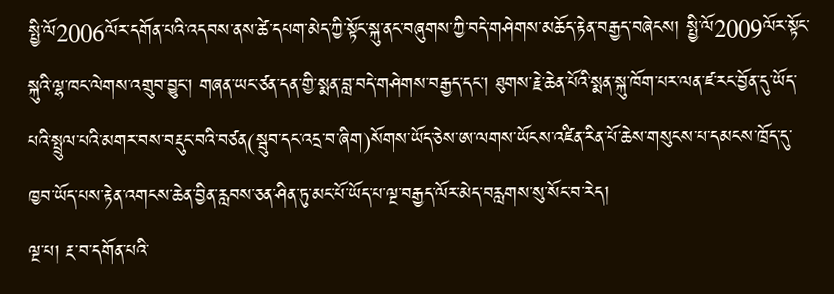སྤྱི་ལོ2006ལོར་དགོན་པའི་འདབས་ནས་ཚེ་དཔག་མེད་ཀྱི་སྟོང་སྐུ་ནང་བཞུགས་ཀྱི་བདེ་གཤེགས་མཆོད་རྟེན་བརྒྱད་བཞེངས། སྤྱི་ལོ2009ལོར་སྟོང་སྐུའི་ལྷ་ཁང་ལེགས་འགྲུབ་བྱུང་། གཞན་ཡང་ཙན་དན་གྱི་སྨན་བླ་བདེ་གཤེགས་བརྒྱད་དང་། ཐུགས་རྗེ་ཆེན་པོའི་སྨན་སྐུ་ཁོག་པར་ལན་ཛ་རང་བྱོན་དུ་ཡོད་པའི་སྤྲུལ་པའི་མགར་བས་བརྡུང་བའི་བཙན(སྦུབ་དང་འདྲ་བ་ཞིག)སོགས་ཡོད་ཅེས་ཨ་ལགས་ཡོངས་འཛིན་རིན་པོ་ཆེས་གསུངས་པ་དམངས་ཁྲོད་དུ་ཁྱབ་ཡོད་པས་རྟེན་འགངས་ཆེན་བྱིན་རླབས་ཅན་ཤིན་ཏུ་མང་པོ་ཡོད་པ་ལྔ་བརྒྱད་ལོར་མེད་བརླགས་སུ་སོང་བ་རེད།
ལྔ་པ། རྔ་བ་དགོན་པའི་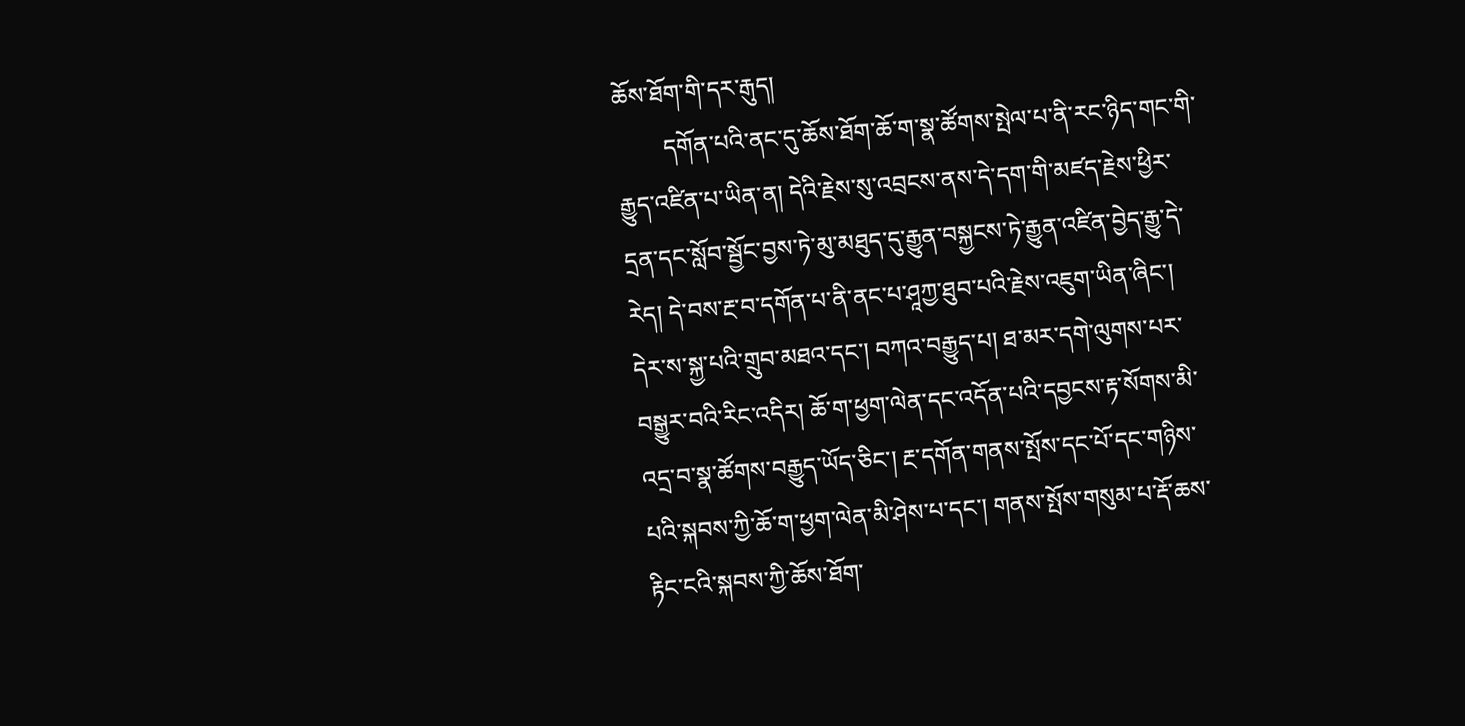ཆོས་ཐོག་གི་དར་རྒུད།
        དགོན་པའི་ནང་དུ་ཆོས་ཐོག་ཆོ་ག་སྣ་ཚོགས་སྤེལ་པ་ནི་རང་ཉིད་གང་གི་རྒྱུད་འཛིན་པ་ཡིན་ན། དེའི་རྗེས་སུ་འབྲངས་ནས་དེ་དག་གི་མཛད་རྗེས་ཕྱིར་དྲན་དང་སློབ་སྦྱོང་བྱས་ཏེ་མུ་མཐུད་དུ་རྒྱུན་བསྐྱངས་ཏེ་རྒྱུན་འཛིན་བྱེད་རྒྱུ་དེ་རེད། དེ་བས་རྔ་བ་དགོན་པ་ནི་ནང་པ་ཤཱཀྱ་ཐུབ་པའི་རྗེས་འཇུག་ཡིན་ཞིང་། དེར་ས་སྐྱ་པའི་གྲུབ་མཐའ་དང་། བཀའ་བརྒྱུད་པ། ཐ་མར་དགེ་ལུགས་པར་བསྒྱུར་བའི་རིང་འདིར། ཆོ་ག་ཕྱག་ལེན་དང་འདོན་པའི་དབྱངས་རྟ་སོགས་མི་འདྲ་བ་སྣ་ཚོགས་བརྒྱུད་ཡོད་ཅིང་། རྔ་དགོན་གནས་སྤོས་དང་པོ་དང་གཉིས་པའི་སྐབས་ཀྱི་ཆོ་ག་ཕྱག་ལེན་མི་ཤེས་པ་དང་། གནས་སྤོས་གསུམ་པ་རྡོ་ཆས་རྟིང་ངའི་སྐབས་ཀྱི་ཆོས་ཐོག་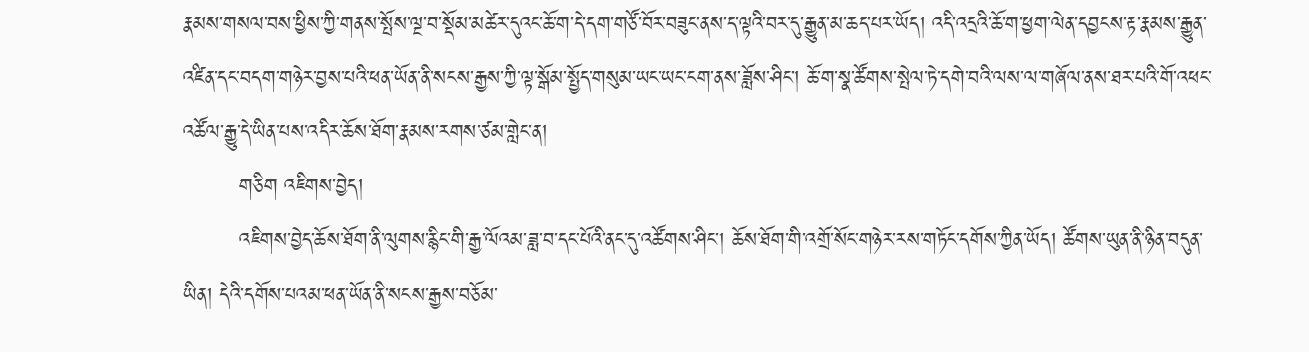རྣམས་གསལ་བས་ཕྱིས་ཀྱི་གནས་སྤོས་ལྔ་བ་སྡོམ་མཚེར་དུའང་ཆོ་ག་དེ་དག་གཙོ་བོར་བཟུང་ནས་ད་ལྟའི་བར་དུ་རྒྱུན་མ་ཆད་པར་ཡོད། འདི་འདྲའི་ཆོ་ག་ཕྱག་ལེན་དབྱངས་རྟ་རྣམས་རྒྱུན་འཛིན་དང་བདག་གཉེར་བྱས་པའི་ཕན་ཡོན་ནི་སངས་རྒྱས་ཀྱི་ལྟ་སྒོམ་སྤྱོད་གསུམ་ཡང་ཡང་ངག་ནས་ཟློས་ཤིང་། ཆོ་ག་སྣ་ཚོགས་སྤེལ་ཏེ་དགེ་བའི་ལས་ལ་གཞོལ་ནས་ཐར་པའི་གོ་འཕང་འཚོལ་རྒྱུ་དེ་ཡིན་པས་འདིར་ཆོས་ཐོག་རྣམས་རགས་ཙམ་གླེང་ན།
        གཅིག འཇིགས་བྱེད།
        འཇིགས་བྱེད་ཆོས་ཐོག་ནི་ལུགས་རྙིང་གི་རྒྱ་ལོའམ་ཟླ་བ་དང་པོའི་ནང་དུ་འཚོགས་ཤིང་། ཆོས་ཐོག་གི་འགྲོ་སོང་གཉེར་རས་གཏོང་དགོས་ཀྱིན་ཡོད། ཚོགས་ཡུན་ནི་ཉིན་བདུན་ཡིན། དེའི་དགོས་པའམ་ཕན་ཡོན་ནི་སངས་རྒྱས་བཅོམ་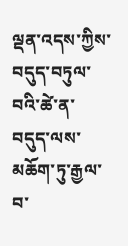ལྡན་འདས་ཀྱིས་བདུད་བཏུལ་བའི་ཚེ་ན་བདུད་ལས་མཆོག་ཏུ་རྒྱལ་བ་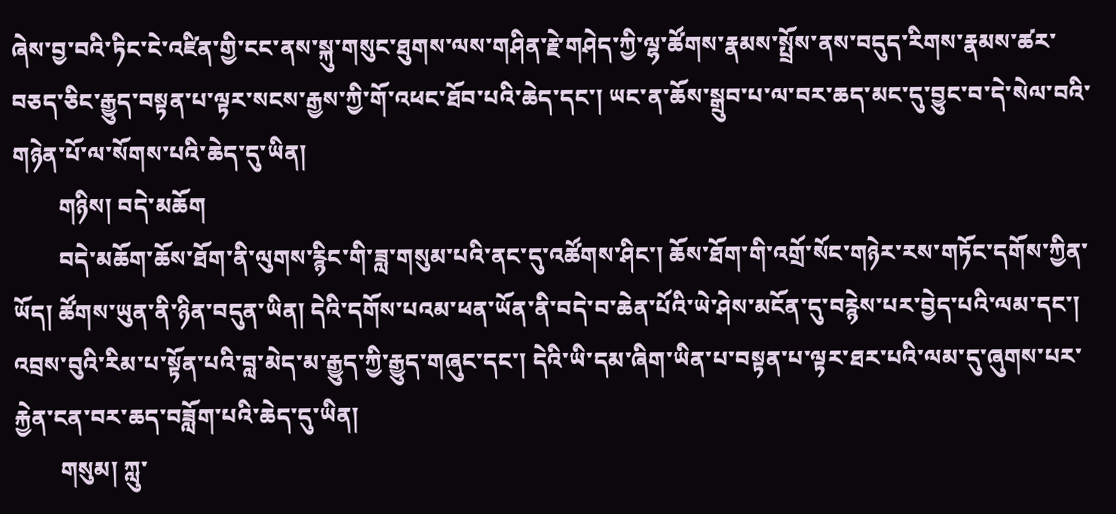ཞེས་བྱ་བའི་ཏིང་ངེ་འཛིན་གྱི་ངང་ནས་སྐུ་གསུང་ཐུགས་ལས་གཤིན་རྗེ་གཤེད་ཀྱི་ལྷ་ཚོགས་རྣམས་སྤྲོས་ནས་བདུད་རིགས་རྣམས་ཚར་བཅད་ཅིང་རྒྱུད་བསྟན་པ་ལྟར་སངས་རྒྱས་ཀྱི་གོ་འཕང་ཐོབ་པའི་ཆེད་དང་། ཡང་ན་ཆོས་སྒྲུབ་པ་ལ་བར་ཆད་མང་དུ་བྱུང་བ་དེ་སེལ་བའི་གཉེན་པོ་ལ་སོགས་པའི་ཆེད་དུ་ཡིན།
        གཉིས། བདེ་མཆོག
        བདེ་མཆོག་ཆོས་ཐོག་ནི་ལུགས་རྙིང་གི་ཟླ་གསུམ་པའི་ནང་དུ་འཚོགས་ཤིང་། ཆོས་ཐོག་གི་འགྲོ་སོང་གཉེར་རས་གཏོང་དགོས་ཀྱིན་ཡོད། ཚོགས་ཡུན་ནི་ཉིན་བདུན་ཡིན། དེའི་དགོས་པའམ་ཕན་ཡོན་ནི་བདེ་བ་ཆེན་པོའི་ཡེ་ཤེས་མངོན་དུ་བརྙེས་པར་བྱེད་པའི་ལམ་དང་། འབྲས་བུའི་རིམ་པ་སྟོན་པའི་བླ་མེད་མ་རྒྱུད་ཀྱི་རྒྱུད་གཞུང་དང་། དེའི་ཡི་དམ་ཞིག་ཡིན་པ་བསྟན་པ་ལྟར་ཐར་པའི་ལམ་དུ་ཞུགས་པར་རྐྱེན་ངན་བར་ཆད་བཟློག་པའི་ཆེད་དུ་ཡིན།
        གསུམ། ཀླུ་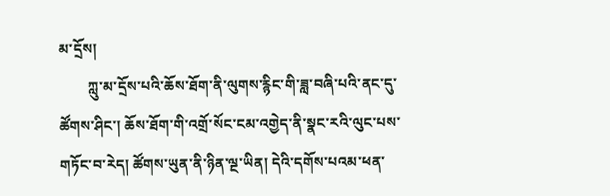མ་དྲོས།
        ཀླུ་མ་དྲོས་པའི་ཆོས་ཐོག་ནི་ལུགས་རྙིང་གི་ཟླ་བཞི་པའི་ནང་དུ་ཚོགས་ཤིང་། ཆོས་ཐོག་གི་འགྲོ་སོང་ངམ་འགྱེད་ནི་སྣང་རའི་ལུང་པས་གཏོང་བ་རེད། ཚོགས་ཡུན་ནི་ཉིན་ལྔ་ཡིན། དེའི་དགོས་པའམ་ཕན་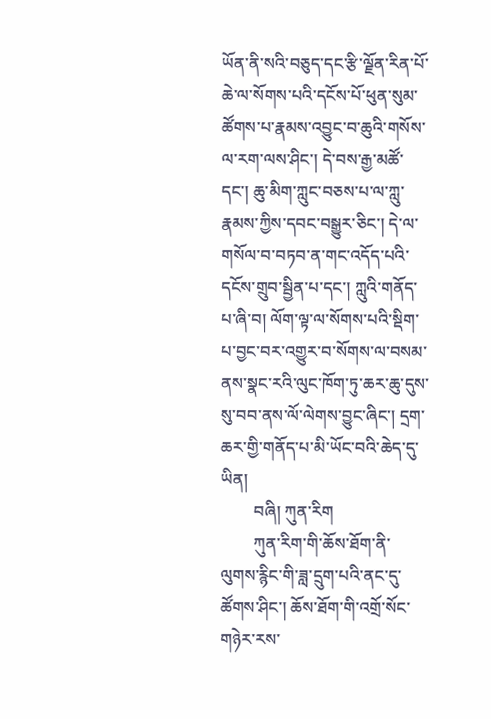ཡོན་ནི་སའི་བཅུད་དང་རྩི་ལྗོན་རིན་པོ་ཆེ་ལ་སོགས་པའི་དངོས་པོ་ཕུན་སུམ་ཚོགས་པ་རྣམས་འབྱུང་བ་ཆུའི་གསོས་ལ་རག་ལས་ཤིང་། དེ་བས་རྒྱ་མཚོ་དང་། ཆུ་མིག་ཀླུང་བཅས་པ་ལ་ཀླུ་རྣམས་ཀྱིས་དབང་བསྒྱུར་ཅིང་། དེ་ལ་གསོལ་བ་བཏབ་ན་གང་འདོད་པའི་དངོས་གྲུབ་སྦྱིན་པ་དང་། ཀླུའི་གནོད་པ་ཞི་བ། ལོག་ལྟ་ལ་སོགས་པའི་སྡིག་པ་བྱང་བར་འགྱུར་བ་སོགས་ལ་བསམ་ནས་སྣང་རའི་ལུང་ཁོག་ཏུ་ཆར་ཆུ་དུས་སུ་བབ་ནས་ལོ་ལེགས་བྱུང་ཞིང་། དྲག་ཆར་གྱི་གནོད་པ་མི་ཡོང་བའི་ཆེད་དུ་ཡིན།
        བཞི། ཀུན་རིག
        ཀུན་རིག་གི་ཆོས་ཐོག་ནི་ལུགས་རྙིང་གི་ཟླ་དྲུག་པའི་ནང་དུ་ཚོགས་ཤིང་། ཆོས་ཐོག་གི་འགྲོ་སོང་གཉེར་རས་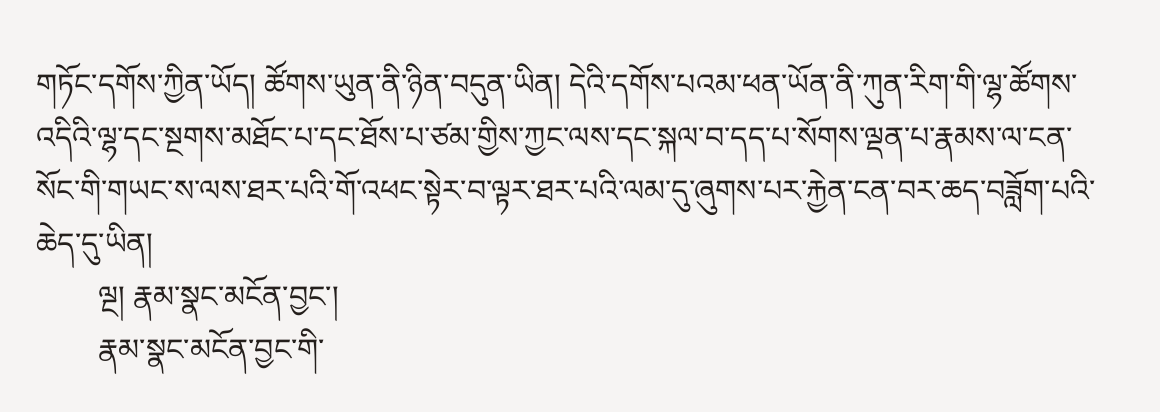གཏོང་དགོས་ཀྱིན་ཡོད། ཚོགས་ཡུན་ནི་ཉིན་བདུན་ཡིན། དེའི་དགོས་པའམ་ཕན་ཡོན་ནི་ཀུན་རིག་གི་ལྷ་ཚོགས་འདིའི་ལྷ་དང་སྔགས་མཐོང་པ་དང་ཐོས་པ་ཙམ་གྱིས་ཀྱང་ལས་དང་སྐལ་བ་དད་པ་སོགས་ལྡན་པ་རྣམས་ལ་ངན་སོང་གི་གཡང་ས་ལས་ཐར་པའི་གོ་འཕང་སྟེར་བ་ལྟར་ཐར་པའི་ལམ་དུ་ཞུགས་པར་རྐྱེན་ངན་བར་ཆད་བཟློག་པའི་ཆེད་དུ་ཡིན།
        ལྔ། རྣམ་སྣང་མངོན་བྱང་།
        རྣམ་སྣང་མངོན་བྱང་གི་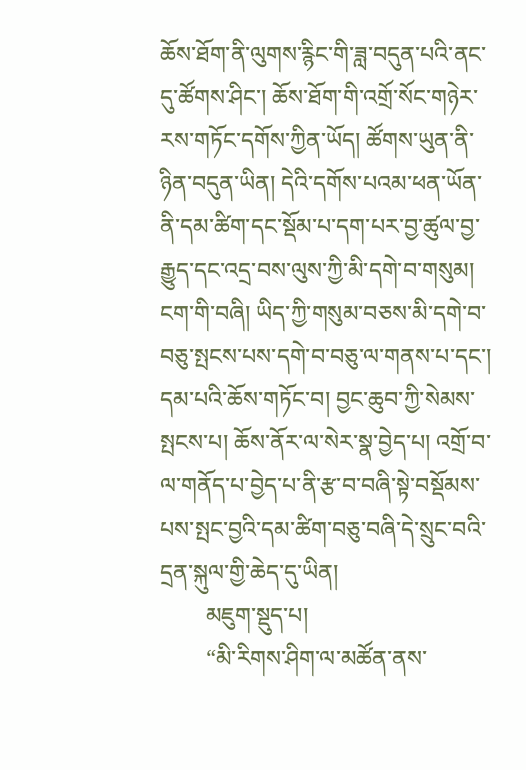ཆོས་ཐོག་ནི་ལུགས་རྙིང་གི་ཟླ་བདུན་པའི་ནང་དུ་ཚོགས་ཤིང་། ཆོས་ཐོག་གི་འགྲོ་སོང་གཉེར་རས་གཏོང་དགོས་ཀྱིན་ཡོད། ཚོགས་ཡུན་ནི་ཉིན་བདུན་ཡིན། དེའི་དགོས་པའམ་ཕན་ཡོན་ནི་དམ་ཚིག་དང་སྡོམ་པ་དག་པར་བྱ་ཚུལ་བྱ་རྒྱུད་དང་འདྲ་བས་ལུས་ཀྱི་མི་དགེ་བ་གསུམ། ངག་གི་བཞི། ཡིད་ཀྱི་གསུམ་བཅས་མི་དགེ་བ་བཅུ་སྤངས་པས་དགེ་བ་བཅུ་ལ་གནས་པ་དང་། དམ་པའི་ཆོས་གཏོང་བ། བྱང་ཆུབ་ཀྱི་སེམས་སྤངས་པ། ཆོས་ནོར་ལ་སེར་སྣ་བྱེད་པ། འགྲོ་བ་ལ་གནོད་པ་བྱེད་པ་ནི་རྩ་བ་བཞི་སྟེ་བསྡོམས་པས་སྤང་བྱའི་དམ་ཚིག་བཅུ་བཞི་དེ་སྲུང་བའི་དྲན་སྐུལ་གྱི་ཆེད་དུ་ཡིན།
        མཇུག་སྡུད་པ།
        “མི་རིགས་ཤིག་ལ་མཚོན་ནས་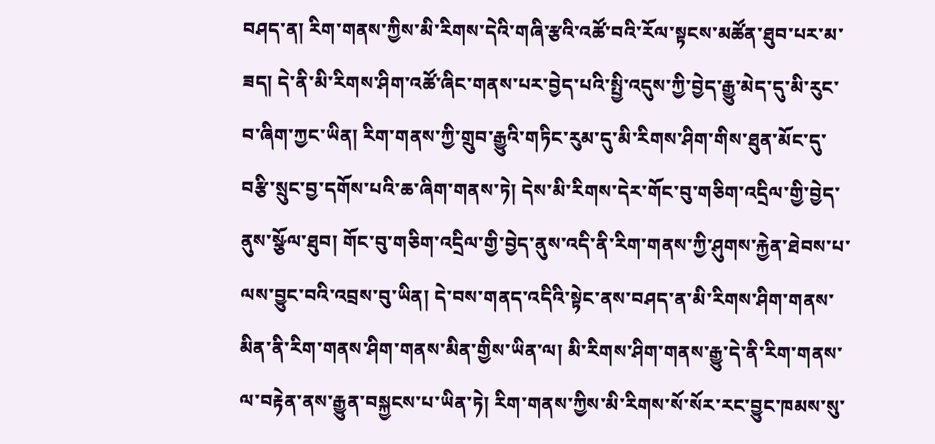བཤད་ན། རིག་གནས་ཀྱིས་མི་རིགས་དེའི་གཞི་རྩའི་འཚོ་བའི་རོལ་སྟངས་མཚོན་ཐུབ་པར་མ་ཟད། དེ་ནི་མི་རིགས་ཤིག་འཚོ་ཞིང་གནས་པར་བྱེད་པའི་སྤྱི་འདུས་ཀྱི་བྱེད་རྒྱུ་མེད་དུ་མི་རུང་བ་ཞིག་ཀྱང་ཡིན། རིག་གནས་ཀྱི་གྲུབ་རྒྱུའི་གཏིང་རུམ་དུ་མི་རིགས་ཤིག་གིས་ཐུན་མོང་དུ་བརྩི་སྲུང་བྱ་དགོས་པའི་ཆ་ཞིག་གནས་ཏེ། དེས་མི་རིགས་དེར་གོང་བུ་གཅིག་འདྲིལ་གྱི་བྱེད་ནུས་སྩོལ་ཐུབ། གོང་བུ་གཅིག་འདྲིལ་གྱི་བྱེད་ནུས་འདི་ནི་རིག་གནས་ཀྱི་ཤུགས་རྐྱེན་ཐེབས་པ་ལས་བྱུང་བའི་འབྲས་བུ་ཡིན། དེ་བས་གནད་འདིའི་སྟེང་ནས་བཤད་ན་མི་རིགས་ཤིག་གནས་མིན་ནི་རིག་གནས་ཤིག་གནས་མིན་གྱིས་ཡིན་ལ། མི་རིགས་ཤིག་གནས་རྒྱུ་དེ་ནི་རིག་གནས་ལ་བརྟེན་ནས་རྒྱུན་བསྐྱངས་པ་ཡིན་ཏེ། རིག་གནས་ཀྱིས་མི་རིགས་སོ་སོར་རང་བྱུང་ཁམས་སུ་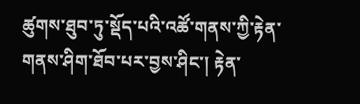ཚུགས་ཐུབ་ཏུ་སྡོད་པའི་འཚོ་གནས་ཀྱི་རྟེན་གནས་ཤིག་ཐོབ་པར་བྱས་ཤིང་། རྟེན་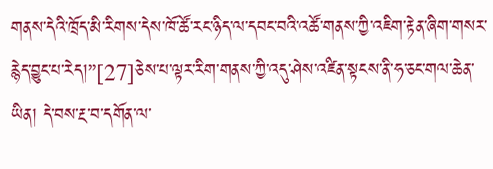གནས་དེའི་ཁྲོད་མི་རིགས་དེས་ཁོ་ཚོ་རང་ཉིད་ལ་དབང་བའི་འཚོ་གནས་ཀྱི་འཇིག་རྟེན་ཞིག་གསར་རྙེད་བྱུང་པ་རེད།”[27]ཅེས་པ་ལྟར་རིག་གནས་ཀྱི་འདུ་ཤེས་འཛིན་སྟངས་ནི་ཧ་ཅང་གལ་ཆེན་ཡིན། དེ་བས་རྔ་བ་དགོན་ལ་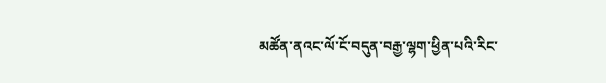མཚོན་ནའང་ལོ་ངོ་བདུན་བརྒྱ་ལྷག་ཕྱིན་པའི་རིང་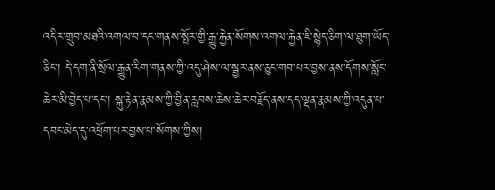འདིར་གྲུབ་མཐའི་འགལ་བ་དང་གནས་སྤོར་གྱི་རྒྱུ་རྐྱེན་སོགས་འགལ་རྐྱེན་ཇི་སྙེད་ཅིག་ལ་ཐུག་ཡོད་ཅིང་། དེ་དག་ནི་སྲོལ་རྒྱུན་རིག་གནས་ཀྱི་འདུ་ཤེས་ལ་སྦྱར་ནས་ཅུང་གབ་པར་བྱས་ནས་དོགས་སློང་ཆེར་མི་བྱེད་པ་དང་། སྐུ་རྟེན་རྣམས་ཀྱི་བྱིན་རླབས་ཆེས་ཆེར་བརྗོད་ནས་དད་ལྡན་རྣམས་ཀྱི་འདུན་པ་དབང་མེད་དུ་འཕྲོག་པར་བྱས་པ་སོགས་ཀྱིས།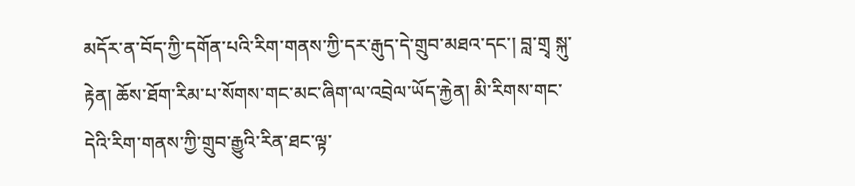མདོར་ན་བོད་ཀྱི་དགོན་པའི་རིག་གནས་ཀྱི་དར་རྒུད་དེ་གྲུབ་མཐའ་དང་། བླ་གྲྭ སྐུ་རྟེན། ཆོས་ཐོག་རིམ་པ་སོགས་གང་མང་ཞིག་ལ་འབྲེལ་ཡོད་རྐྱེན། མི་རིགས་གང་དེའི་རིག་གནས་ཀྱི་གྲུབ་རྒྱུའི་རིན་ཐང་ལྟ་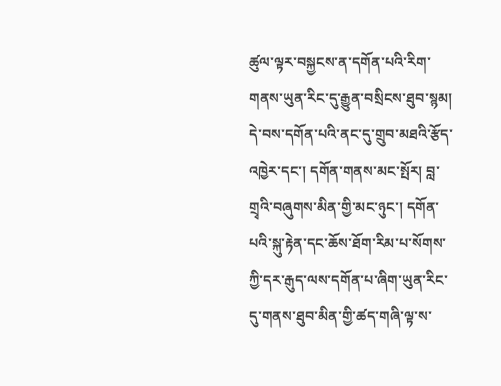ཚུལ་ལྟར་བསྐྱངས་ན་དགོན་པའི་རིག་གནས་ཡུན་རིང་དུ་རྒྱུན་བསྲིངས་ཐུབ་སྙམ། དེ་བས་དགོན་པའི་ནང་དུ་གྲུབ་མཐའི་རྩོད་འཁྱེར་དང་། དགོན་གནས་མང་སྤོར། བླ་གྲྭའི་བཞུགས་མིན་གྱི་མང་ཉུང་། དགོན་པའི་སྐུ་རྟེན་དང་ཆོས་ཐོག་རིམ་པ་སོགས་ཀྱི་དར་རྒུད་ལས་དགོན་པ་ཞིག་ཡུན་རིང་དུ་གནས་ཐུབ་མིན་གྱི་ཚད་གཞི་ལྟ་ས་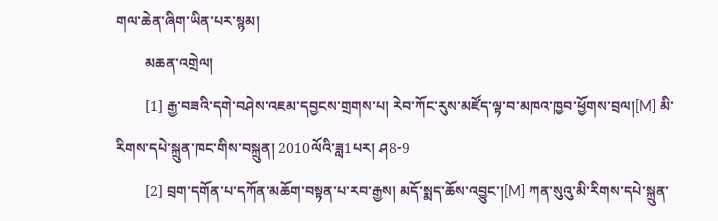གལ་ཆེན་ཞིག་ཡིན་པར་སྙམ།
        མཆན་འགྲེལ།
        [1] རྒྱ་བཟའི་དགེ་བཤེས་འཇམ་དབྱངས་གྲགས་པ། རེབ་ཀོང་རུས་མཛོད་ལྟ་བ་མཁའ་ཁྱབ་ཕྱོགས་བྲལ།[M] མི་རིགས་དཔེ་སྐྲུན་ཁང་གིས་བསྐྲུན། 2010ལོའི་ཟླ1པར། ཤ8-9
        [2] བྲག་དགོན་པ་དཀོན་མཆོག་བསྟན་པ་རབ་རྒྱས། མདོ་སྨད་ཆོས་འབྱུང་།[M] ཀན་སུའུ་མི་རིགས་དཔེ་སྐྲུན་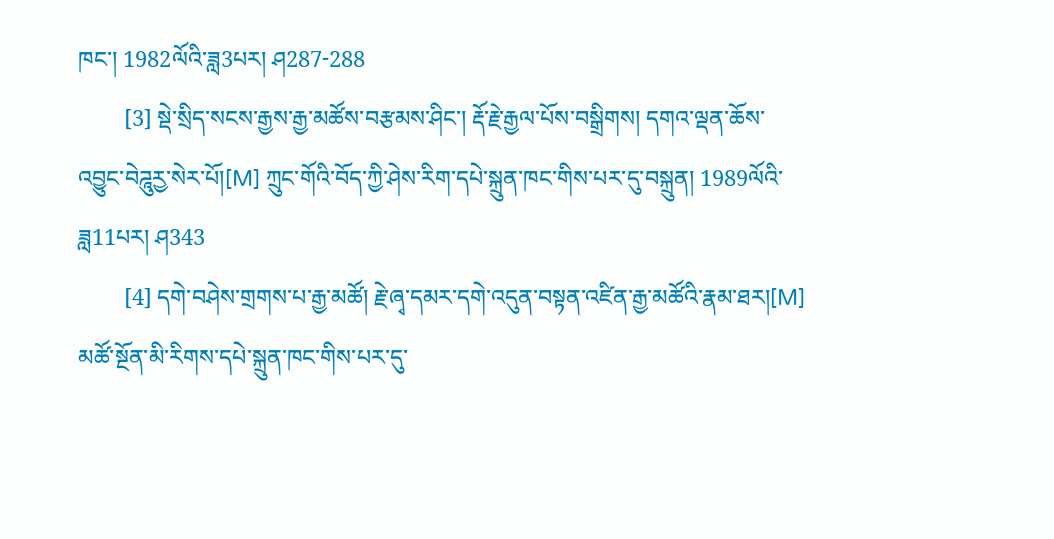ཁང་། 1982ལོའི་ཟླ3པར། ཤ287-288
        [3] སྡེ་སྲིད་སངས་རྒྱས་རྒྱ་མཚོས་བརྩམས་ཤིང་། རྡོ་རྗེ་རྒྱལ་པོས་བསྒྲིགས། དགའ་ལྡན་ཆོས་འབྱུང་བེཌཱུརྱ་སེར་པོ།[M] ཀྲུང་གོའི་བོད་ཀྱི་ཤེས་རིག་དཔེ་སྐྲུན་ཁང་གིས་པར་དུ་བསྐྲུན། 1989ལོའི་ཟླ11པར། ཤ343
        [4] དགེ་བཤེས་གྲགས་པ་རྒྱ་མཚོ། རྗེ་ཞྭ་དམར་དགེ་འདུན་བསྟན་འཛིན་རྒྱ་མཚོའི་རྣམ་ཐར།[M] མཚོ་སྔོན་མི་རིགས་དཔེ་སྐྲུན་ཁང་གིས་པར་དུ་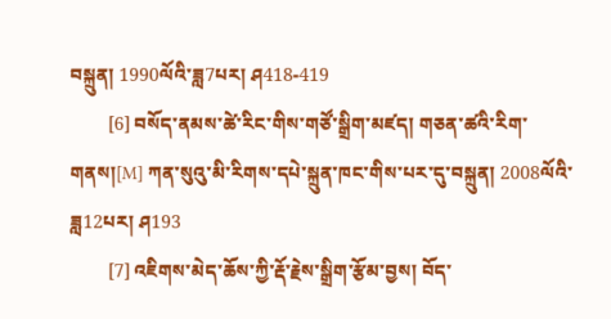བསྐྲུན། 1990ལོའི་ཟླ7པར། ཤ418-419
        [6] བསོད་ནམས་ཚེ་རིང་གིས་གཙོ་སྒྲིག་མཛད། གཅན་ཚའི་རིག་གནས།[M] ཀན་སུའུ་མི་རིགས་དཔེ་སྐྲུན་ཁང་གིས་པར་དུ་བསྐྲུན། 2008ལོའི་ཟླ12པར། ཤ193
        [7] འཇིགས་མེད་ཆོས་ཀྱི་རྡོ་རྗེས་སྒྲིག་རྩོམ་བྱས། བོད་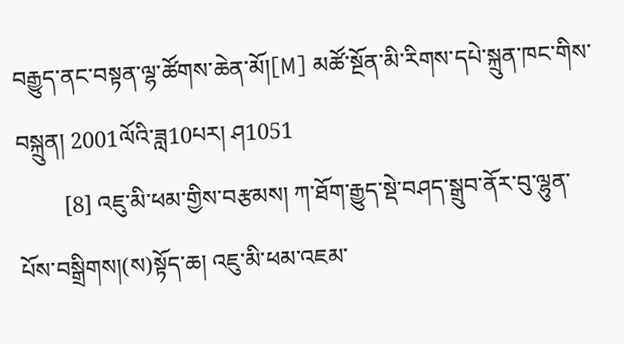བརྒྱུད་ནང་བསྟན་ལྷ་ཚོགས་ཆེན་མོ།[M] མཚོ་སྔོན་མི་རིགས་དཔེ་སྐྲུན་ཁང་གིས་བསྐྲུན། 2001ལོའི་ཟླ10པར། ཤ1051
        [8] འཇུ་མི་ཕམ་གྱིས་བརྩམས། ཀ་ཐོག་རྒྱུད་སྡེ་བཤད་སྒྲུབ་ནོར་བུ་ལྷུན་པོས་བསྒྲིགས།(ས)སྟོད་ཆ། འཇུ་མི་ཕམ་འཇམ་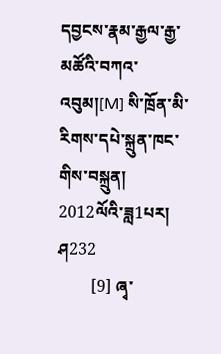དབྱངས་རྣམ་རྒྱལ་རྒྱ་མཚོའི་བཀའ་འབུམ།[M] སི་ཁྲོན་མི་རིགས་དཔེ་སྐྲུན་ཁང་གིས་བསྐྲུན། 2012ལོའི་ཟླ1པར། ཤ232
        [9] ཞྭ་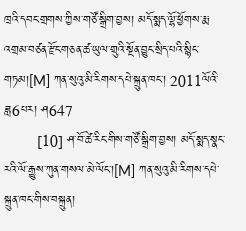ཁྲའི་དབང་གྲགས་ཀྱིས་གཙོ་སྒྲིག་བྱས། མདོ་སྨད་ལྷོ་ཕྱོགས་རྨ་འགྲམ་བཙན་རྫོང་གཅན་ཚ་ཡུལ་གྲུའི་སྔོན་བྱུང་སྲིད་པའི་སྙིང་གཏམ།[M] ཀན་སུའུ་མི་རིགས་དཔེ་སྐྲུན་ཁང་། 2011ལོའི་ཟླ6པར། ཤ647
        [10] ཤ་བོ་ཚེ་རིང་གིས་གཙོ་སྒྲིག་བྱས། མདོ་སྨད་སྣང་རའི་ལོ་རྒྱུས་ཀུན་གསལ་མེ་ལོང་།[M] ཀན་སུའུ་མི་རིགས་དཔེ་སྐྲུན་ཁང་གིས་བསྐྲུན།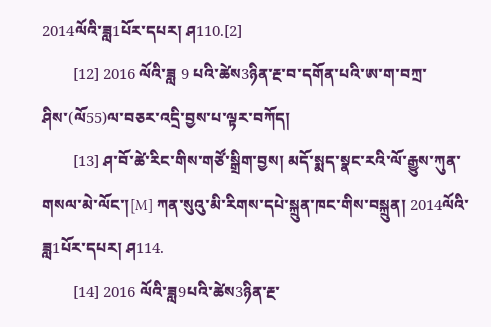2014ལོའི་ཟླ1པོར་དཔར། ཤ110.[2]
        [12] 2016 ལོའི་ཟླ 9 པའི་ཚེས3ཉིན་རྔ་བ་དགོན་པའི་ཨ་ག་བཀྲ་ཤིས་(ལོ55)ལ་བཅར་འདྲི་བྱས་པ་ལྟར་བཀོད།
        [13] ཤ་བོ་ཚེ་རིང་གིས་གཙོ་སྒྲིག་བྱས། མདོ་སྨད་སྣང་རའི་ལོ་རྒྱུས་ཀུན་གསལ་མེ་ལོང་།[M] ཀན་སུའུ་མི་རིགས་དཔེ་སྐྲུན་ཁང་གིས་བསྐྲུན། 2014ལོའི་ཟླ1པོར་དཔར། ཤ114.
        [14] 2016 ལོའི་ཟླ9པའི་ཚེས3ཉིན་རྔ་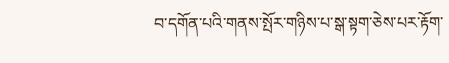བ་དགོན་པའི་གནས་སྤོར་གཉིས་པ་སྒ་སྟག་ཅེས་པར་རྟོག་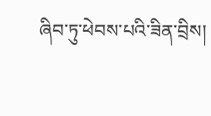ཞིབ་ཏུ་ཕེབས་པའི་ཟིན་བྲིས།